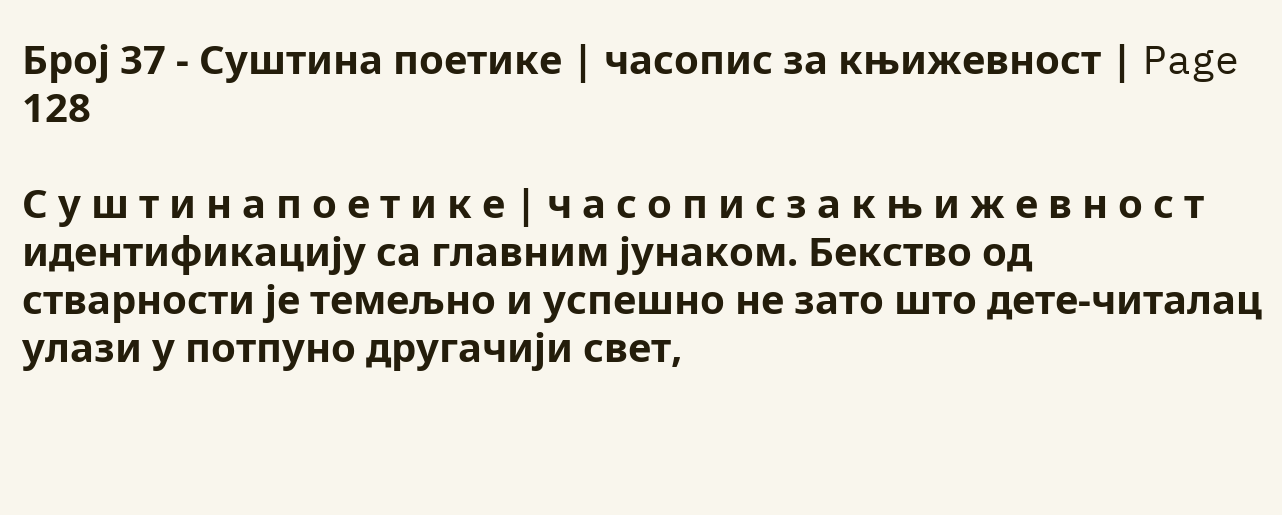Број 37 - Суштина поетике | часопис за књижевност | Page 128

С у ш т и н а п о е т и к е | ч а с о п и с з а к њ и ж е в н о с т
идентификацију са главним јунаком. Бекство од стварности је темељно и успешно не зато што дете-читалац улази у потпуно другачији свет,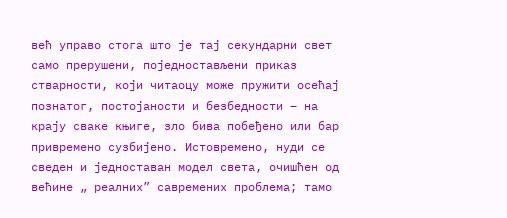већ управо стога што је тај секундарни свет само прерушени, поједностављени приказ стварности, који читаоцу може пружити осећај познатог, постојаности и безбедности – на крају сваке књиге, зло бива побеђено или бар привремено сузбијено. Истовремено, нуди се сведен и једноставан модел света, очишћен од већине „ реалних” савремених проблема; тамо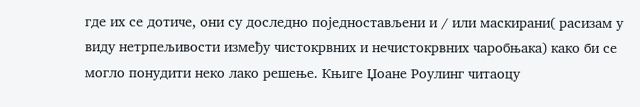где их се дотиче, они су доследно поједностављени и / или маскирани( расизам у виду нетрпељивости између чистокрвних и нечистокрвних чаробњака) како би се могло понудити неко лако решење. Књиге Џоане Роулинг читаоцу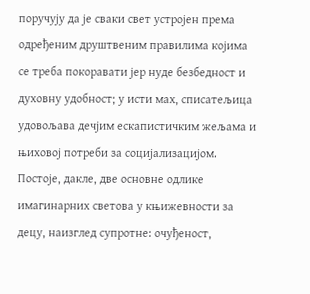поручују да је сваки свет устројен према одређеним друштвеним правилима којима се треба покоравати јер нуде безбедност и духовну удобност; у исти мах, списатељица удовољава дечјим ескапистичким жељама и њиховој потреби за социјализацијом.
Постоје, дакле, две основне одлике имагинарних светова у књижевности за децу, наизглед супротне: очуђеност,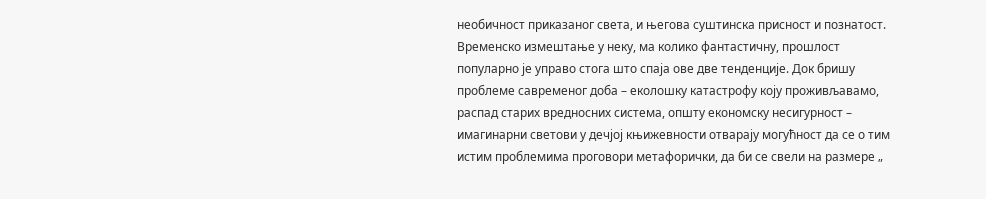необичност приказаног света, и његова суштинска присност и познатост. Временско измештање у неку, ма колико фантастичну, прошлост популарно је управо стога што спаја ове две тенденције. Док бришу проблеме савременог доба – еколошку катастрофу коју проживљавамо, распад старих вредносних система, општу економску несигурност – имагинарни светови у дечјој књижевности отварају могућност да се о тим истим проблемима проговори метафорички, да би се свели на размере „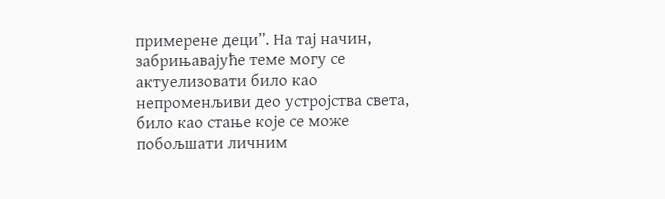примерене деци”. На тај начин, забрињавајуће теме могу се актуелизовати било као непроменљиви део устројства света, било као стање које се може побољшати личним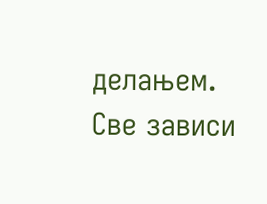делањем. Све зависи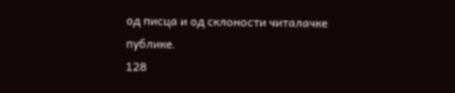од писца и од склоности читалачке публике.
128